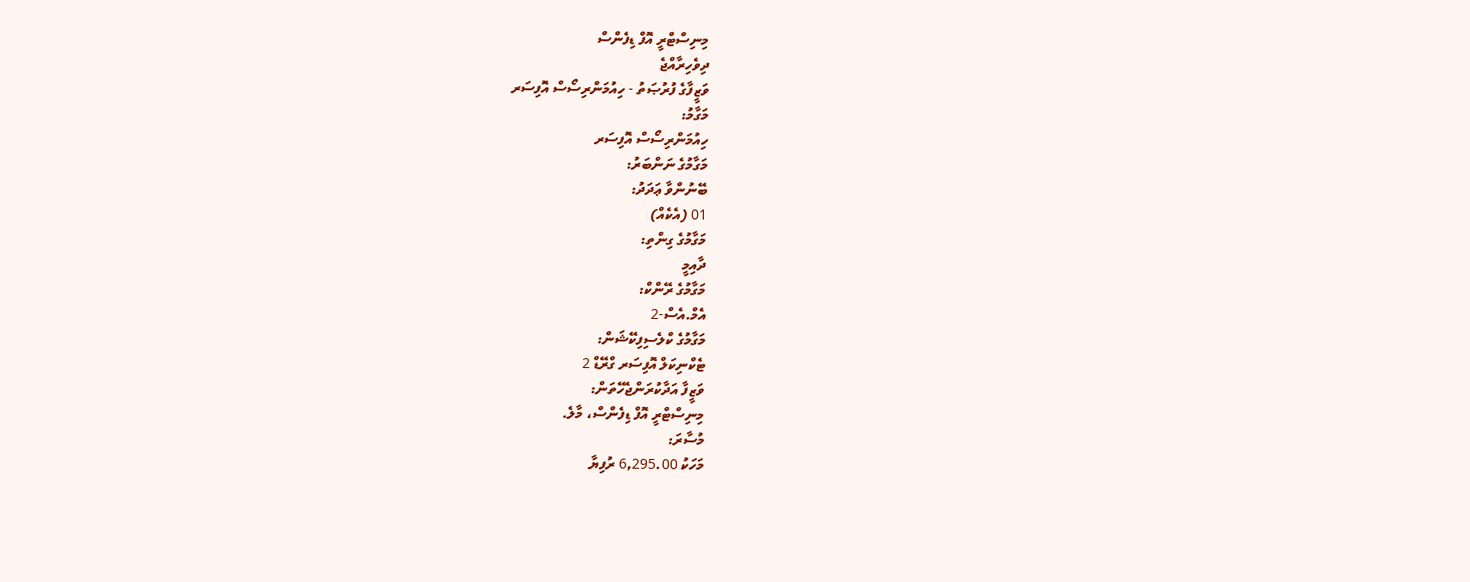މިނިސްޓްރީ އޮފް ޑިފެންސް
ދިވެހިރާއްޖެ
ވަޒީފާގެ ފުރުޞަތު - ހިއުމަންރިސޯސް އޮފިސަރ
މަގާމު:
ހިއުމަންރިސޯސް އޮފިސަރ
މަގާމުގެ ނަންބަރު:
ބޭނުންވާ ޢަދަދު:
01 (އެކެއް)
މަގާމުގެ ގިންތި:
ދާއިމީ
މަގާމުގެ ރޭންކް:
އެމް.އެސް-2
މަގާމުގެ ކްލެސިފިކޭޝަން:
ޓެކްނިކަލް އޮފިސަރ ގްރޭޑް 2
ވަޒީފާ އަދާކުރަންޖެހޭތަން:
މިނިސްޓްރީ އޮފް ޑިފެންސް، މާލެ.
މުސާރަ:
މަހަކު 6,295.00 ރުފިޔާ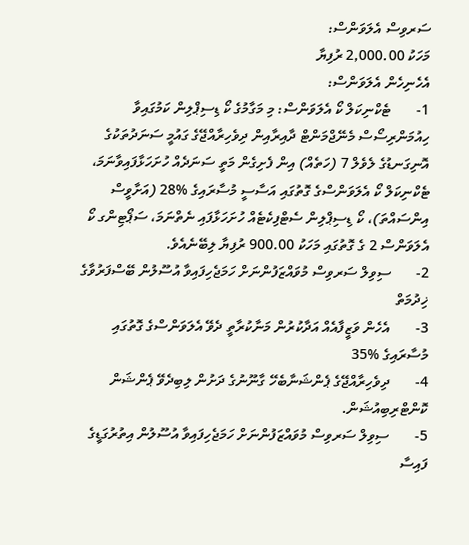ސަރވިސް އެލަވަންސް:
މަހަކު 2,000.00 ރުފިޔާ
އެހެނިހެން އެލަވަންސް:
1-       ޓެކްނިކަލް ކޯ އެލަވަންސް: މި މަގާމުގެ ކޯ ޑިސިޕްލިން ކަމުގައިވާ ހިއުމަންރިސޯސް މެނޭޖްމަންޓް ދާއިރާއިން ދިވެހިރާއްޖޭގެ ގައުމީ ސަނަދުތަކުގެ އޮނިގަނޑުގެ ލެވެލް 7 (ހަތެއް) އިން ފެށިގެން މަތީ ސަނަދެއް ހުށަހަޅާފައިވާނަމަ، ޓެކްނިކަލް ކޯ އެލަވަންސްގެ ގޮތުގައި އަސާސީ މުސާރައިގެ %28 (އަށާވީސް އިންސައްތަ)، ކޯ ޑިސިޕްލިން ސެޓްފިކެޓެއް ހުށަހަޅާފައި ނެތްނަމަ، ސަޕޯޓިންގ ކޯ އެލަވަންސް 2 ގެ ގޮތުގައި މަހަކު 900.00 ރުފިޔާ ލިބޭނެއެވެ.
2-       ސިވިލް ސަރވިސް މުވައްޒަފުންނަށް ހަމަޖެހިފައިވާ އުސޫލުން ބޭސްފަރުވާގެ ޚިދުމަތް
3-       އެހެން ވަޒީފާއެއް އަދާކުރުން މަނާކުރާތީ ދެވޭ އެލަވަންސްގެ ގޮތުގައި މުސާރައިގެ %35
4-       ދިވެހިރާއްޖޭގެ ޕެންޝަނާބެހޭ ގާނޫނުގެ ދަށުން ލިބިދެވޭ ޕެންޝަން ކޮންޓްރިބިއުޝަން.
5-       ސިވިލް ސަރވިސް މުވައްޒަފުންނަށް ހަމަޖެހިފައިވާ އުސޫލުން އިތުރުގަޑީގެ ފައިސާ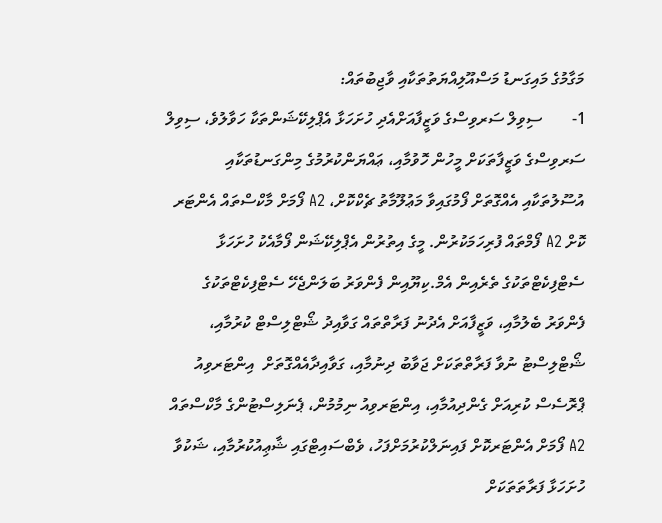މަގާމުގެ މައިގަނޑު މަސްއޫލިއްޔަތުތަކާއި ވާޖިބުތައް:
1-       ސިވިލް ސަރވިސްގެ ވަޒީފާއަށްއެދި ހުށަހަޅާ އެޕްލިކޭޝަންތަކާ ހަވާލުވެ، ސިވިލް ސަރވިސްގެ ވަޒީފާތަކަށް މީހުން ހޮވުމާއި، ޢައްޔަންކުރުމުގެ މިންގަނޑުތަކާއި އުސޫލުތަކާއި އެއްގޮތަށް ފޯމުގައިވާ މަޢުލޫމާތު ޗެކްކޮށް، A2 ފޯމަށް މާކްސްތައް އެންޓަރ ކޮށް A2 ފޯމްތައް ފުރިހަމަކުރުން. މީގެ އިތުރުން އެޕްލިކޭޝަން ފޯމާއެކު ހުށަހަޅާ ސެޓްފިކެޓްތަކުގެ ތެރެއިން އެމް.ކިޔޫއިން ފެންވަރު ބަލަންޖެހޭ ސެޓްފިކެޓްތަކުގެ ފެންވަރު ބެލުމާއި، ވަޒީފާއަށް އެދުނު ފަރާތްތައް ގަވާއިދު ޝޯޓްލިސްޓް ކުރުމާއި، ޝޯޓްލިސްޓު ނުވާ ފަރާތްތަކަށް ޖަވާބު ދިނުމާއި، ގަވާއިދާއެއްގޮތަށް  އިންޓަރވިއު ޕްރޮސެސް ކުރިއަށް ގެންދިއުމާއި، އިންޓަރވިއު ނިމުމުން، ޕެނަލިސްޓުންގެ މާކްސްތައް A2 ފޯމަށް އެންޓަރކޮށް ފައިނަލްކުރުމަށްފަހު، ވެބްސައިޓްގައި ޝާޢިއުކުރުމާއި، ޝަކުވާ ހުށަހަޅާ ފަރާތަތަކަށް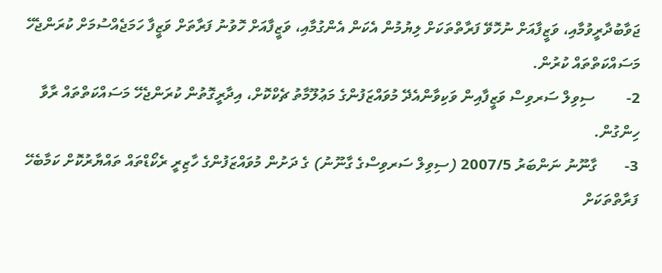ޖަވާބުދާރީވުމާއި، ވަޒީފާއަށް ނުހޮވޭ ފަރާތްތަކަށް ލިޔުމުން އެކަން އެންގުމާއި، ވަޒީފާއަށް ހޮވުނު ފަރާތަށް ވަޒީފާ ހަމަޖެއްސުމަށް ކުރަންޖެހޭ މަސައްކަތްތައް ކުރުން.
2-        ސިވިލް ސަރވިސް ވަޒީފާއިން ވަކިވާންއެދޭ މުވައްޒަފުންގެ މަޢުލޫމާތު ޗެކްކޮށް، އިދާރީގޮތުން ކުރަންޖެހޭ މަސައްކަތްތައް ރާވާ ހިންގުން.
3-       ގާނޫނު ނަންބަރު 2007/5 (ސިވިލް ސަރވިސްގެ ގާނޫނު) ގެ ދަށުން މުވައްޒަފުންގެ ހާޒިރީ ރެކޯޑްތައް ތައްޔާރުކޮށް ކަމާބެހޭ ފަރާތްތަކަށް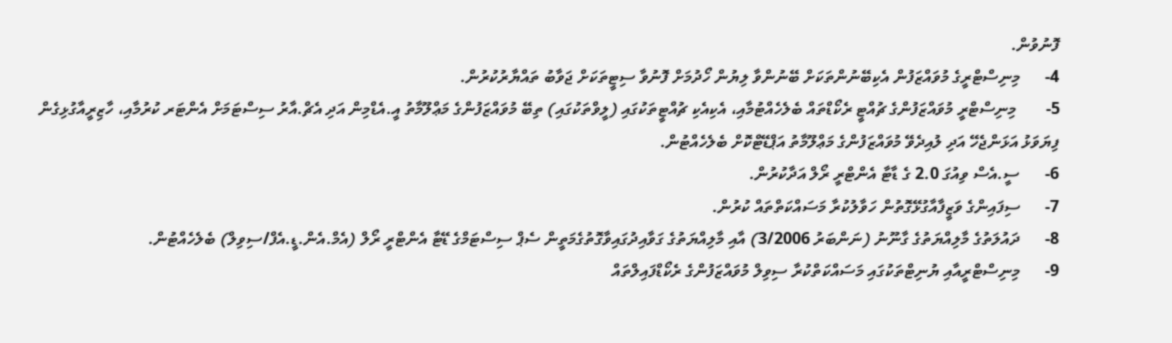ފޮނުވުން.
4-      މިނިސްޓްރީގެ މުވައްޒަފުން އެކިބޭނުންތަކަށް ބޭނުންވާ ލިޔުން ހޯދުމަށް ފޮނުވާ ސިޓީތަކަށް ޖަވާބު ތައްޔާރުކުރުން.
5-       މިނިސްޓްރީ މުވައްޒަފުންގެ ޗުއްޓީ ރެކޯޑްތައް ބެލެހެއްޓުމާއި، އެކިއެކި ޗުއްޓީތަކުގައި (ލީވްތަކުގައި) ތިބޭ މުވައްޒަފުންގެ މަޢްލޫމާތު އީ.އެޑްމިން އަދި އެޗް.އާރު ސިސްޓަމަށް އެންޓަރ ކުރުމާއި، ހާޒިރީއާގުޅިގެން ފިޔަވަޅު އަޅަންޖެހޭ އަދި ލުއިދެވޭ މުވައްޒަފުންގެ މަޢްލޫމާތު އަޕްޑޭޓްކޮށް ބެލެހެއްޓުން.
6-      ސީ.އެސް ވިއުގަ 2.0 ގެ ޑާޓާ އެންޓްރީ ރޯލް އަދާކުރުން.
7-      ސިފައިންގެ ވަޒީފާއާގުޅޭގޮތުން ހަވާލުކުރާ މަސައްކަތްތައް ކުރުން.
8-      ދައުލަތުގެ މާލިއްޔަތުގެ ގާނޫނު (ނަންބަރު 3/2006) އާއި މާލިއްޔަތުގެ ގަވާއިދުގައިވާގޮތުގެމަތީން ސެޕް ސިސްޓަމްގެ ޑޭޓާ އެންޓްރީ ރޯލް (އެމް.އެން.ޑީ.އެފް/ސިވިލް) ބެލެހެއްޓުން.
9-      މިނިސްޓްރީއާއި ޔުނިޓްތަކުގައި މަސައްކަތްކުރާ ސިވިލް މުވައްޒަފުންގެ ރެކޯޑްފައިލްތައް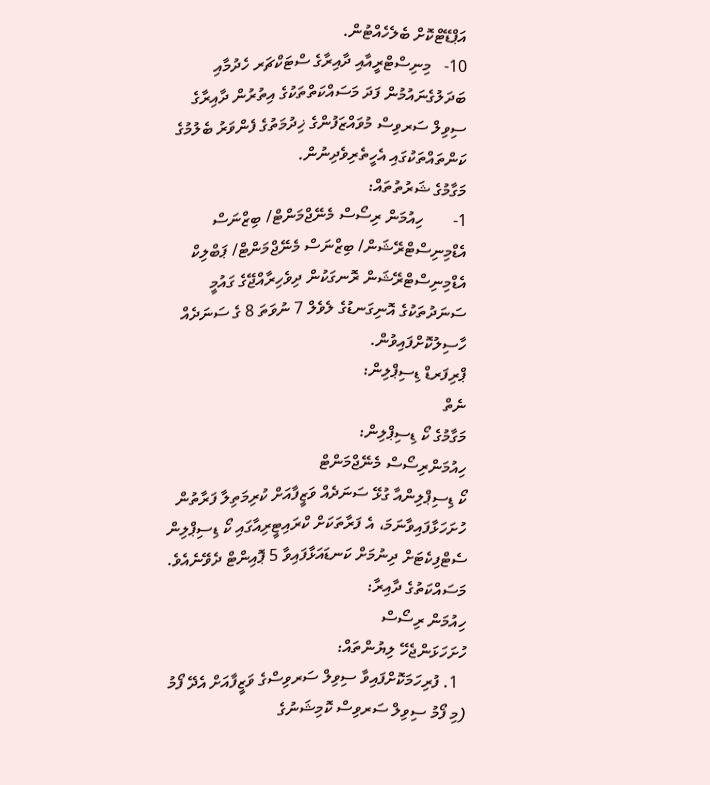އަޕްޑޭޓްކޮށް ބެލެހެއްޓުން.
10-   މިނިސްޓްރީއާއި ދާއިރާގެ ސްޓަކްޗަރ ހެދުމާއި ބަދަލުގެނައުމުން ފަދަ މަސައްކަތްތަކުގެ އިތުރުން ދާއިރާގެ ސިވިލް ސަރވިސް މުވައްޒަފުންގެ ޚިދުމަތުގެ ފެންވަރު ބެލުމުގެ ކަންތައްތަކުގައި އެހީތެރިވެދިނުން.
މަގާމުގެ ޝަރުތުތައް:
1-       ހިއުމަން ރިސޯސް މެނޭޖްމަންޓް/ ބިޒްނަސް އެޑްމިނިސްޓްރޭޝަން/ ބިޒްނަސް މެނޭޖްމަންޓް/ ޕަބްލިކް އެޑްމިނިސްޓްރޭޝަން ރޮނގަކުން ދިވެހިރާއްޖޭގެ ގައުމީ ސަނަދުތަކުގެ އޮނިގަނޑުގެ ލެވެލް 7 ނުވަތަ 8 ގެ ސަނަދެއް ހާސިލުކޮށްފައިވުން.
ޕްރިފަރޑް ޑިސިޕްލިން:
ނެތް
މަގާމުގެ ކޯ ޑިސިޕްލިން:
ހިއުމަންރިސޯސް މެނޭޖްމަންޓް
ކޯ ޑިސިޕްލިންއާ ގުޅޭ ސަނަދެއް ވަޒީފާއަށް ކުރިމަތިލާ ފަރާތުން ހުށަހަޅާފައިވާނަމަ، އެ ފަރާތަކަށް ކްރައިޓީރިއާގައި ކޯ ޑިސިޕްލިން ސެޓްފިކެޓަށް ދިނުމަށް ކަނޑައަޅާފައިވާ 5 ޕޮއިންޓް ދެވޭނެއެވެ.
މަސައްކަތުގެ ދާއިރާ:
ހިއުމަން ރިސޯސް
ހުށަހަޅަންޖެހޭ ލިޔުންތައް:
  1. ފުރިހަމަކޮށްފައިވާ ސިވިލް ސަރވިސްގެ ވަޒީފާއަށް އެދޭ ފޯމު (މި ފޯމު ސިވިލް ސަރވިސް ކޮމިޝަނުގެ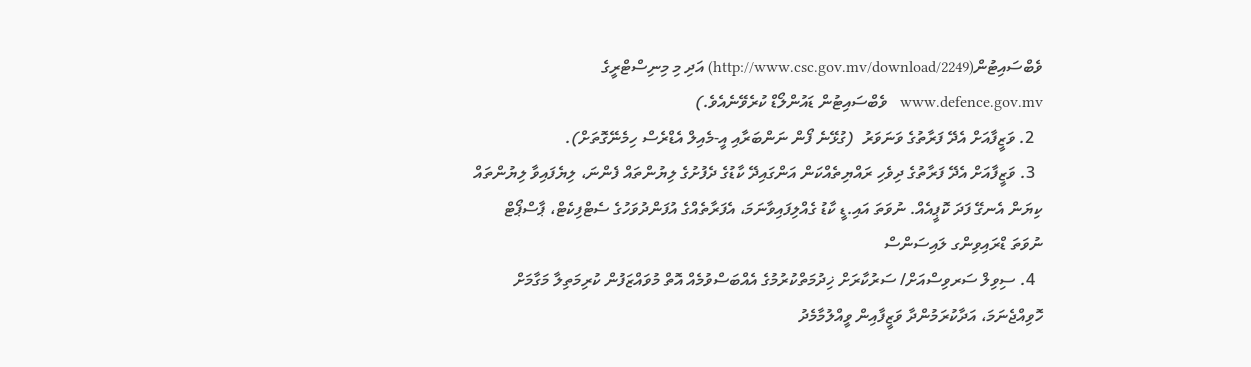ވެބްސައިޓުން(http://www.csc.gov.mv/download/2249) އަދި މި މިނިސްޓްރީގެ www.defence.gov.mv   ވެބްސައިޓުން ޑައުންލޯޑް ކުރެވޭނެއެވެ.)
  2. ވަޒީފާއަށް އެދޭ ފަރާތުގެ ވަނަވަރު  (ގުޅޭނެ ފޯން ނަންބަރާއި އީ-މެއިލް އެޑްރެސް ހިމެނޭގޮތަށް).
  3. ވަޒީފާއަށް އެދޭ ފަރާތުގެ ދިވެހި ރައްޔިތެއްކަން އަންގައިދޭ ކާޑުގެ ދެފުށުގެ ލިޔުންތައް ފެންނަ، ލިޔެފައިވާ ލިޔުންތައް ކިޔަން އެނގޭ ފަދަ ކޮޕީއެއް. ނުވަތަ އައި.ޑީ ކާޑު ގެއްލިފައިވާނަމަ، އެފަރާތެއްގެ އުފަންދުވަހުގެ ސެޓްފިކެޓް، ޕާސްޕޯޓް ނުވަތަ ޑްރައިވިންގ ލައިސަންސް
  4. ސިވިލް ސަރވިސްއަށް/ ސަރުކާރަށް ޚިދުމަތްކުރުމުގެ އެއްބަސްވުމެއް އޮތް މުވައްޒަފުން ކުރިމަތިލާ މަގާމަށް ހޮވިއްޖެނަމަ، އަދާކުރަމުންދާ ވަޒީފާއިން ވީއްލުމާމެދު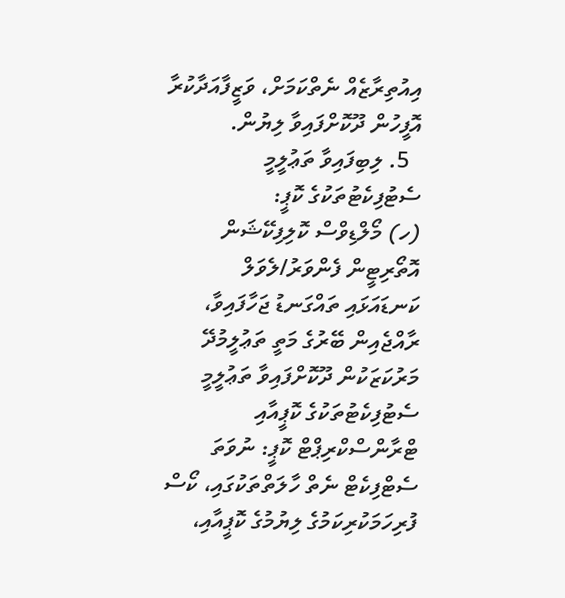އިއުތިރާޒެއް ނެތްކަމަށް، ވަޒީފާއަދާކުރާ އޮފީހުން ދޫކޮށްފައިވާ ލިޔުން.
  5. ލިބިފައިވާ ތަޢުލީމީ ސެޓުފިކެޓުތަކުގެ ކޮޕީ:
(ހ) މޯލްޑިވްސް ކޮލިފިކޭޝަން އޮތޯރިޓީން ފެންވަރު/ލެވަލް ކަނޑައަޅައި ތައްގަނޑު ޖަހާފައިވާ، ރާއްޖެއިން ބޭރުގެ މަތީ ތަޢުލީމުދޭ މަރުކަޒަކުން ދޫކޮށްފައިވާ ތަޢުލީމީ ސެޓުފިކެޓުތަކުގެ ކޮޕީއާއި ޓްރާންސްކްރިޕްޓް ކޮޕީ: ނުވަތަ ސެޓްފިކެޓް ނެތް ހާލަތްތަކުގައި، ކޯސް ފުރިހަމަކުރިކަމުގެ ލިޔުމުގެ ކޮޕީއާއި،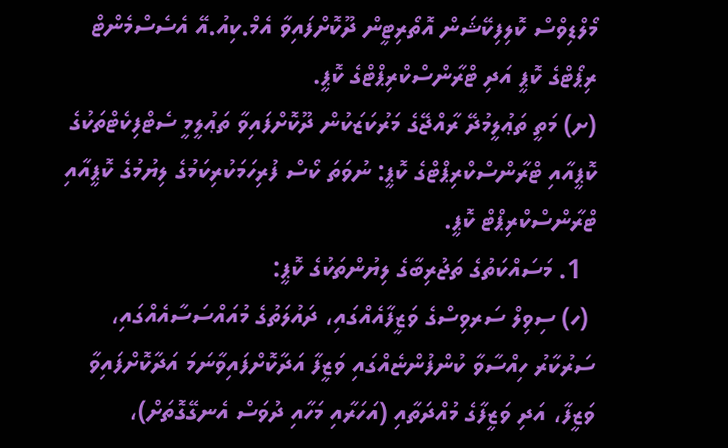މޯލްޑިވްސް ކޮލިފިކޭޝަން އޮތޯރިޓީން ދޫކޮށްފައިވާ އެމް.ކިއު.އޭ އެސެސްމެންޓް ރިޕޯޓްގެ ކޮޕީ އަދި ޓްރާންސްކްރިޕްޓްގެ ކޮޕީ.
(ށ) މަތީ ތަޢުލީމުދޭ ރާއްޖޭގެ މަރުކަޒަކުން ދޫކޮށްފައިވާ ތަޢުލީމީ ސެޓްފިކެޓްތަކުގެ ކޮޕީއާއި ޓްރާންސްކްރިޕްޓްގެ ކޮޕީ: ނުވަތަ ކޯސް ފުރިހަމަކުރިކަމުގެ ލިޔުމުގެ ކޮޕީއާއި ޓްރާންސްކްރިޕްޓް ކޮޕީ.
  1. މަސައްކަތުގެ ތަޖުރިބާގެ ލިޔުންތަކުގެ ކޮޕީ:
 (ހ) ސިވިލް ސަރވިސްގެ ވަޒީފާއެއްގައި، ދައުލަތުގެ މުއައްސަސާއެއްގައި، ސަރުކާރު ހިއްސާވާ ކުންފުންޏެއްގައި ވަޒީފާ އަދާކޮށްފައިވާނަމަ އަދާކޮށްފައިވާ ވަޒީފާ، އަދި ވަޒީފާގެ މުއްދަތާއި (އަހަރާއި މަހާއި ދުވަސް އެނގޭގޮތަށް)،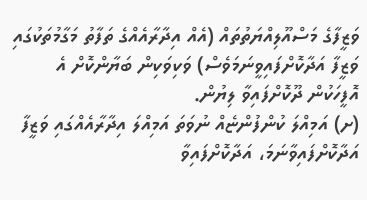ވަޒީފާގެ މަސްއޫލިއްޔަތުތައް (އެއް އިދާރާއެއްގެ ތަފާތު މަގާމުތަކުގައި ވަޒީފާ އަދާކޮށްފައިވީނަމަވެސް) ވަކިވަކިން ބަޔާންކޮށް އެ އޮފީހަކުން ދޫކޮށްފައިވާ ލިޔުން.
(ށ) އަމިއްލަ ކުންފުންޏެއް ނުވަތަ އަމިއްލަ އިދާރާއެއްގައި ވަޒީފާ އަދާކޮށްފައިވާނަމަ، އަދާކޮށްފައިވާ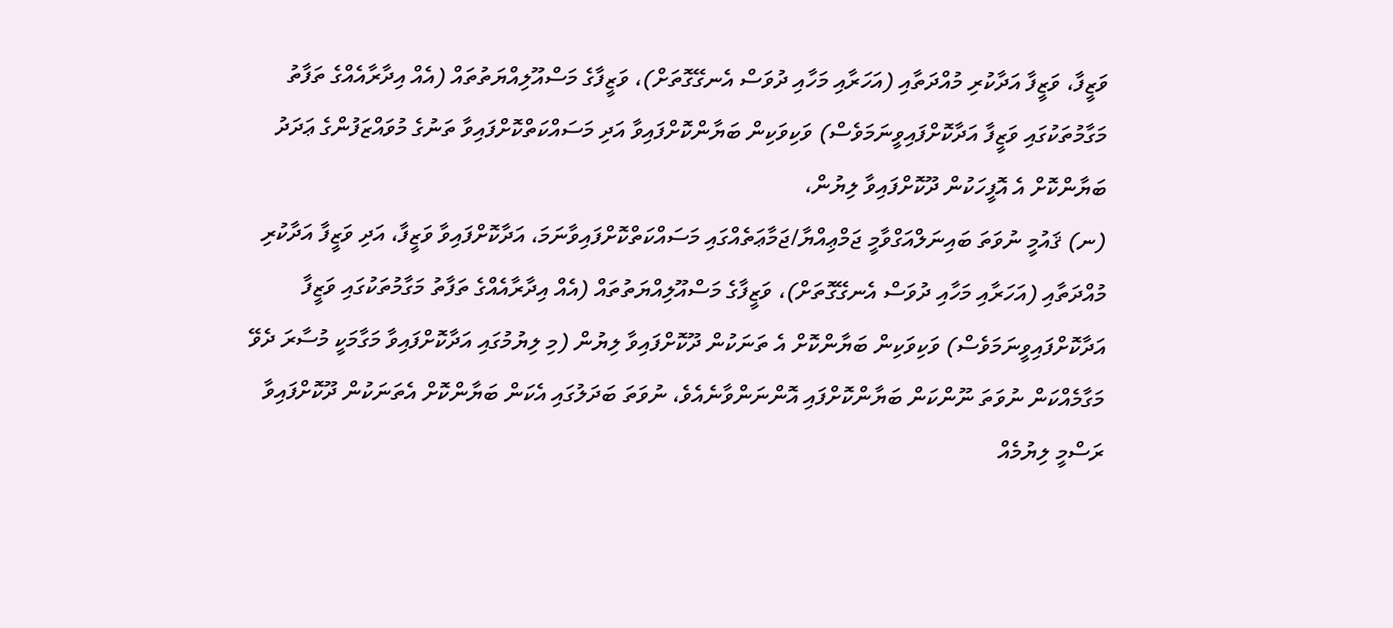ވަޒީފާ، ވަޒީފާ އަދާކުރި މުއްދަތާއި (އަހަރާއި މަހާއި ދުވަސް އެނގޭގޮތަށް)، ވަޒީފާގެ މަސްއޫލިއްޔަތުތައް (އެއް އިދާރާއެއްގެ ތަފާތު މަގާމުތަކުގައި ވަޒީފާ އަދާކޮށްފައިވީނަމަވެސް) ވަކިވަކިން ބަޔާންކޮށްފައިވާ އަދި މަސައްކަތްކޮށްފައިވާ ތަނުގެ މުވައްޒަފުންގެ ޢަދަދު ބަޔާންކޮށް އެ އޮފީހަކުން ދޫކޮށްފައިވާ ލިޔުން،
(ނ) ޤައުމީ ނުވަތަ ބައިނަލްއަގްވާމީ ޖަމްޢިއްޔާ/ޖަމާޢަތެއްގައި މަސައްކަތްކޮށްފައިވާނަމަ، އަދާކޮށްފައިވާ ވަޒީފާ، އަދި ވަޒީފާ އަދާކުރި މުއްދަތާއި (އަހަރާއި މަހާއި ދުވަސް އެނގޭގޮތަށް)، ވަޒީފާގެ މަސްއޫލިއްޔަތުތައް (އެއް އިދާރާއެއްގެ ތަފާތު މަގާމުތަކުގައި ވަޒީފާ އަދާކޮށްފައިވީނަމަވެސް) ވަކިވަކިން ބަޔާންކޮށް އެ ތަނަކުން ދޫކޮށްފައިވާ ލިޔުން (މި ލިޔުމުގައި އަދާކޮށްފައިވާ މަގާމަކީ މުސާރަ ދެވޭ މަގާމެއްކަން ނުވަތަ ނޫންކަން ބަޔާންކޮށްފައި އޮންނަންވާނެއެވެ، ނުވަތަ ބަދަލުގައި އެކަން ބަޔާންކޮށް އެތަނަކުން ދޫކޮށްފައިވާ ރަސްމީ ލިޔުމެއް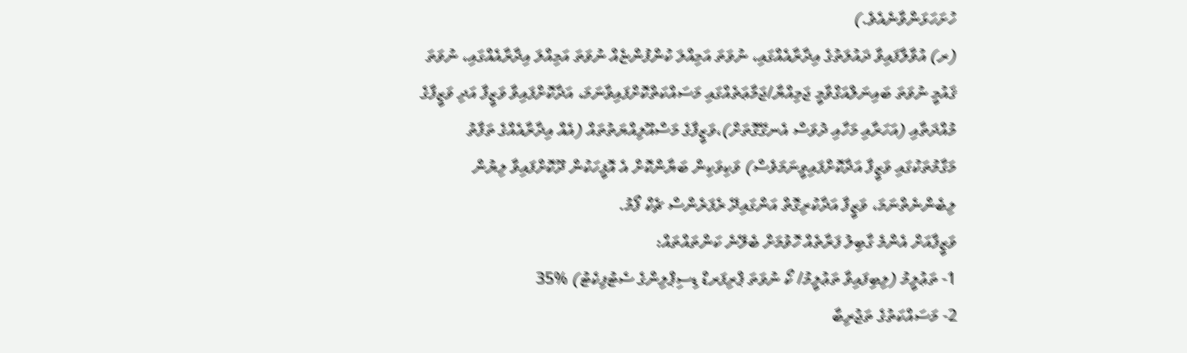ހުށަހަޅަންވާނެއެވެ.)
(ރ) އުވާލާފައިވާ ދައުލަތުގެ އިދާރާއެއްގައި، ނުވަތަ އަމިއްލަ ކުންފުންޏެއް ނުވަތަ އަމިއްލަ އިދާރާއެއްގައި، ނުވަތަ ޤައުމީ ނުވަތަ ބައިނަލްއަގްވާމީ ޖަމިއްޔާ/ޖަމާޢަތެއްގައި މަސައްކަތްކޮށްފައިވާނަމަ، އަދާކޮށްފައިވާ ވަޒީފާ އަދި ވަޒީފާގެ މުއްދަތާއި (އަހަރާއި މަހާއި ދުވަސް އެނގޭގޮތަށް)،ވަޒީފާގެ މަސްއޫލިއްޔަތުތައް (އެއް އިދާރާއެއްގެ ތަފާތު މަގާމުތަކުގައި ވަޒީފާ އަދާކޮށްފައިވީނަމަވެސް) ވަކިވަކިން ބަޔާންކޮށް އެ އޮފީހަކުން ދޫކޮށްފައިވާ ލިޔުން ލިބެންނެތްނަމަ، ވަޒީފާ އަދާކުރިގޮތް އަންގައިދޭ ރެފަރެންސް ޗެކް ފޯމު.
ވަޒީފާއަށް އެންމެ ގާބިލު ފަރާތެއް ހޮވުމަށް ބެލޭނެ ކަންތައްތައް:
1- ތަޢުލީމު (ލިބިފައިވާ ތަޢުލީމު/ ކޯ ނުވަތަ ޕްރިފަރޑް ޑިސިޕްލިންގެ ސެޓުފިކެޓު) %35
2- މަސައްކަތުގެ ތަޖުރިބާ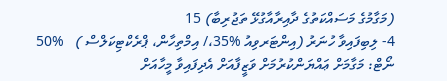(މަގާމުގެ މަސައްކަތުގެ ދާއިރާއާގުޅޭ ތަޖުރިބާ) 15
4- ލިބިފައިވާ ހުނަރު (އިންޓަރވިއު %35،/ އިމްތިހާން، ޕްރެކްޓިކަލްސް )   %50
ނޯޓް: މަގާމަށް ޢައްޔަންކުރުމަށް ވަޒީފާއަށް އެދިފައިވާ މީހާއަށް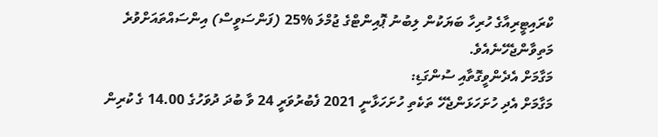ކްރައިޓީރިއާގެ ހުރިހާ ބަޔަކުން ލިބުނު ޕޮއިންޓްގެ ޖުމްލަ %25 (ފަންސަވީސް) އިންސައްތައަށްވުރެ މަތިވާންޖެހޭނެއެވެ.
މަގާމަށް އެދެންވީގޮތާއި ސުންގަޑި:
މަގާމަށް އެދި ހުށަހަޅަންޖެހޭ ތަކެތި ހުށަހަޅާނީ 2021 ފެބުރުވަރީ 24 ވާ ބުދަ ދުވަހުގެ 14.00 ގެ ކުރިން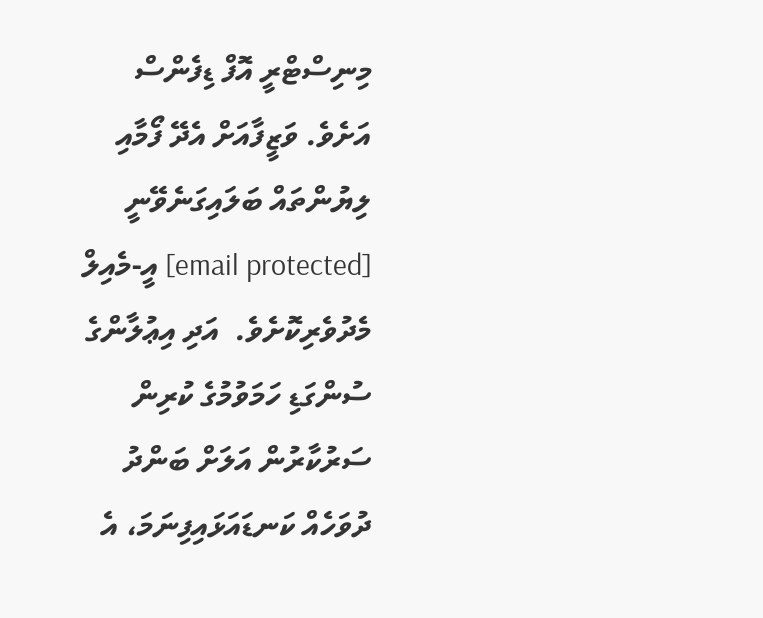މިނިސްޓްރީ އޮފް ޑިފެންސް އަށެވެ. ވަޒީފާއަށް އެދޭ ފޯމާއި ލިޔުންތައް ބަލައިގަނެވޭނީ [email protected] އީ-މެއިލް މެދުވެރިކޮށެވެ.  އަދި އިޢުލާންގެ ސުންގަޑި ހަމަވުމުގެ ކުރިން ސަރުކާރުން އަލަށް ބަންދު ދުވަހެއް ކަނޑައަޅައިފިނަމަ، އެ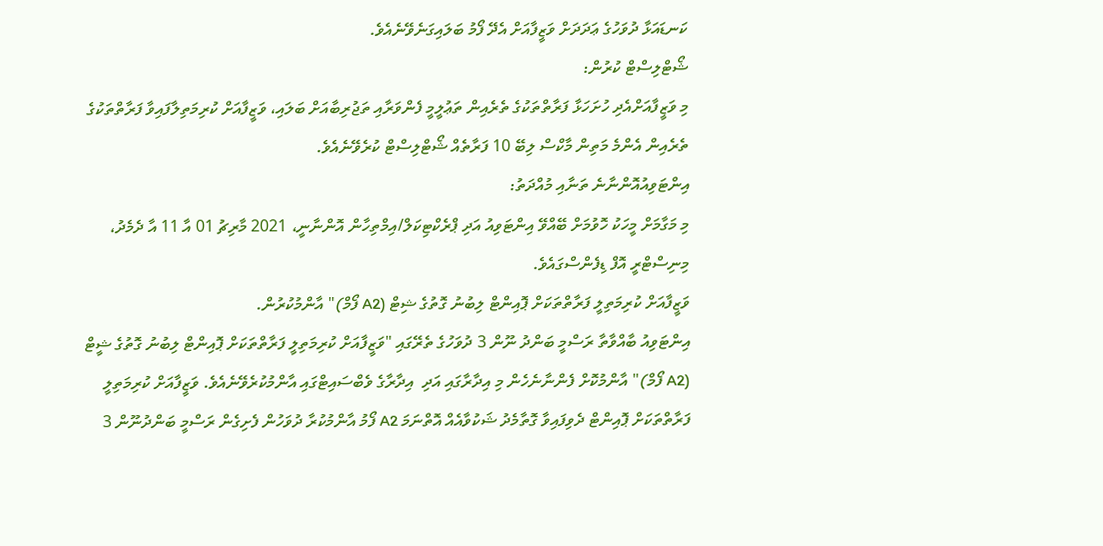ކަނޑައަޅާ ދުވަހުގެ ޢަދަދަށް ވަޒީފާއަށް އެދޭ ފޯމު ބަލައިގަނެވޭނެއެވެ.
ޝޯޓްލިސްޓް ކުރުން:
މި ވަޒީފާއަށްއެދި ހުށަހަޅާ ފަރާތްތަކުގެ ތެރެއިން ތަޢުލީމީ ފެންވަރާއި ތަޖުރިބާއަށް ބަލައި، ވަޒީފާއަށް ކުރިމަތިލާފައިވާ ފަރާތްތަކުގެ ތެރެއިން އެންމެ މަތިން މާކްސް ލިބޭ 10 ފަރާތެއް ޝޯޓްލިސްޓް ކުރެވޭނެއެވެ.
އިންޓަވިއުއޮންނާނެ ތަނާއި މުއްދަތު:
މި މަގާމަށް މީހަކު ހޮވުމަށް ބޭއްވޭ އިންޓަވިއު އަދި ޕްރެކްޓިކަލް/އިމްތިހާން އޮންނާނީ، 2021 މާރިޗު 01 އާ 11 އާ ދެމެދު، މިނިސްޓްރީ އޮފް ޑިފެންސްގައެވެ.
ވަޒީފާއަށް ކުރިމަތިލީ ފަރާތްތަކަށް ޕޮއިންޓް ލިބުނު ގޮތުގެ ޝިޓް (A2 ފޯމް)" އާންމުކުރުން.
އިންޓަވިއު ބާއްވާތާ ރަސްމީ ބަންދު ނޫން 3 ދުވަހުގެ ތެރޭގައި "ވަޒީފާއަށް ކުރިމަތިލީ ފަރާތްތަކަށް ޕޮއިންޓް ލިބުނު ގޮތުގެ ޝީޓް (A2 ފޯމް)" އާންމުކޮށް ފެންނާނެހެން މި އިދާރާގައި އަދި  އިދާރާގެ ވެބްސައިޓްގައި އާންމުކުރެވޭނެއެވެ. ވަޒީފާއަށް ކުރިމަތިލީ ފަރާތްތަކަށް ޕޮއިންޓް ދެވިފައިވާ ގޮތާމެދު ޝަކުވާއެއް އޮތްނަމަ A2 ފޯމު އާންމުކުރާ ދުވަހުން ފެށިގެން ރަސްމީ ބަންދުނޫން 3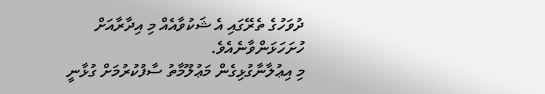ދުވަހުގެ ތެރޭގައި އެ ޝަކުވާއެއް މި އިދާރާއަށް ހުށަހަޅަންވާނެއެވެ.
މި އިޢުލާނާގުޅިގެން މަޢުލޫމާތު ސާފުކުރުމަށް ގުޅާނީ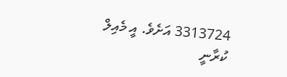3313724 އަށެވެ. އީ މެއިލް ކުރާނީ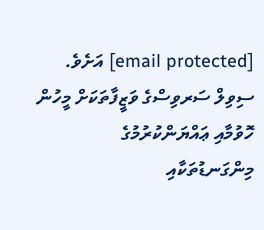[email protected] އަށެވެ.
ސިވިލް ސަރވިސްގެ ވަޒީފާތަކަށް މީހުން ހޮވުމާއި ޢައްޔަންކުރުމުގެ މިންގަނޑުތަކާއި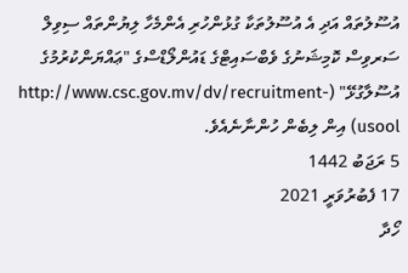އުސޫލުތައް އަދި އެ އުސޫލުތަކާ ގުޅުންހުރި އެންމެހާ ލިޔުންތައް ސިވިލް ސަރވިސް ކޮމިޝަނުގެ ވެބްސައިޓްގެ ޑައުންލޯޑްސްގެ "ޢައްޔަންކުރުމުގެ އުސޫލާގުޅޭ" (http://www.csc.gov.mv/dv/recruitment-usool) އިން ލިބެން ހުންނާނެއެވެ.
5 ރަޖަބު 1442
17 ފެބުރުވަރީ 2021
ހޯދާ